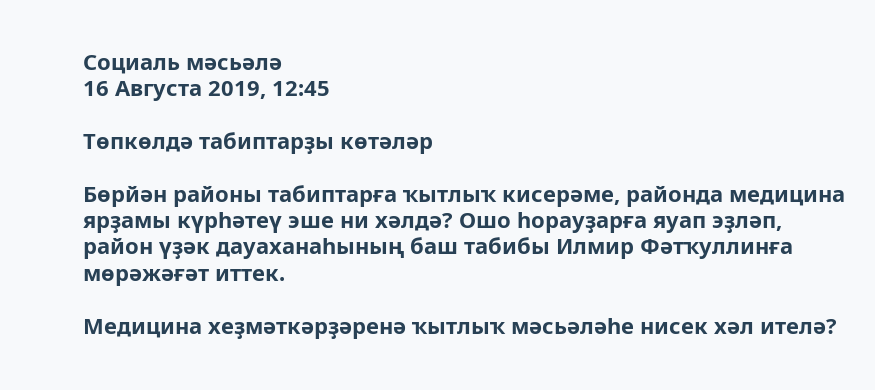Социаль мәсьәлә
16 Августа 2019, 12:45

Төпкөлдә табиптарҙы көтәләр

Бөрйән районы табиптарға ҡытлыҡ кисерәме, районда медицина ярҙамы күрһәтеү эше ни хәлдә? Ошо һорауҙарға яуап эҙләп, район үҙәк дауаханаһының баш табибы Илмир Фәтҡуллинға мөрәжәғәт иттек.

Медицина хеҙмәткәрҙәренә ҡытлыҡ мәсьәләһе нисек хәл ителә?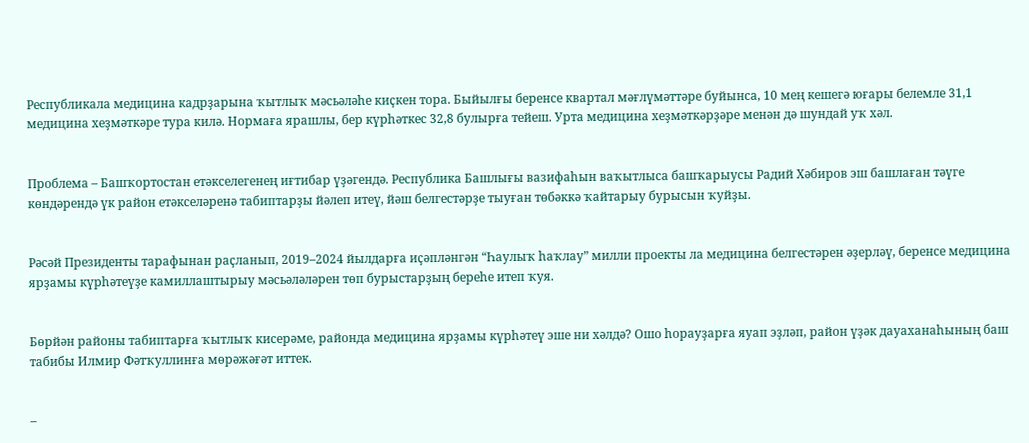Республикала медицина кадрҙарына ҡытлыҡ мәсьәләһе киҫкен тора. Быйылғы беренсе квартал мәғлүмәттәре буйынса, 10 мең кешегә юғары белемле 31,1 медицина хеҙмәткәре тура килә. Нормаға ярашлы, бер күрһәткес 32,8 булырға тейеш. Урта медицина хеҙмәткәрҙәре менән дә шундай уҡ хәл.


Проблема – Башҡортостан етәкселегенең иғтибар үҙәгендә. Республика Башлығы вазифаһын ваҡытлыса башҡарыусы Радий Хәбиров эш башлаған тәүге көндәрендә үк район етәкселәренә табиптарҙы йәлеп итеү, йәш белгестәрҙе тыуған төбәккә ҡайтарыу бурысын ҡуйҙы.


Рәсәй Президенты тарафынан раҫланып, 2019–2024 йылдарға иҫәпләнгән “Һаулыҡ һаҡлау” милли проекты ла медицина белгестәрен әҙерләү, беренсе медицина ярҙамы күрһәтеүҙе камиллаштырыу мәсьәләләрен төп бурыстарҙың береһе итеп ҡуя.


Бөрйән районы табиптарға ҡытлыҡ кисерәме, районда медицина ярҙамы күрһәтеү эше ни хәлдә? Ошо һорауҙарға яуап эҙләп, район үҙәк дауаханаһының баш табибы Илмир Фәтҡуллинға мөрәжәғәт иттек.


–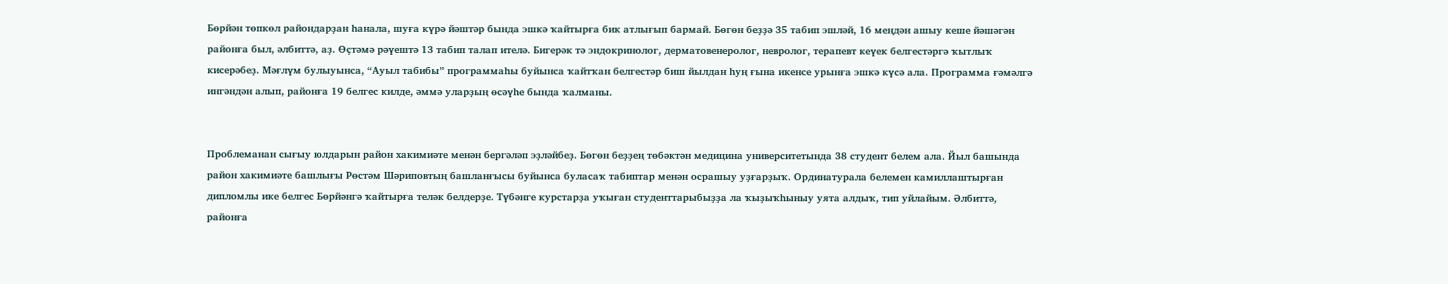Бөрйән төпкөл райондарҙан һанала, шуға күрә йәштәр бында эшкә ҡайтырға бик атлығып бармай. Бөгөн беҙҙә 35 табип эшләй, 16 меңдән ашыу кеше йәшәгән районға был, әлбиттә, аҙ. Өҫтәмә рәүештә 13 табип талап ителә. Бигерәк тә эндокринолог, дерматовенеролог, невролог, терапевт кеүек белгестәргә ҡытлыҡ кисерәбеҙ. Мәғлүм булыуынса, “Ауыл табибы” программаһы буйынса ҡайтҡан белгестәр биш йылдан һуң ғына икенсе урынға эшкә күсә ала. Программа ғәмәлгә ингәндән алып, районға 19 белгес килде, әммә уларҙың өсәүһе бында ҡалманы.


Проблеманан сығыу юлдарын район хакимиәте менән бергәләп эҙләйбеҙ. Бөгөн беҙҙең төбәктән медицина университетында 38 студент белем ала. Йыл башында район хакимиәте башлығы Рөстәм Шәриповтың башланғысы буйынса буласаҡ табиптар менән осрашыу уҙғарҙыҡ. Ординатурала белемен камиллаштырған дипломлы ике белгес Бөрйәнгә ҡайтырға теләк белдерҙе. Түбәнге курстарҙа уҡыған студенттарыбыҙҙа ла ҡыҙыҡһыныу уята алдыҡ, тип уйлайым. Әлбиттә, районға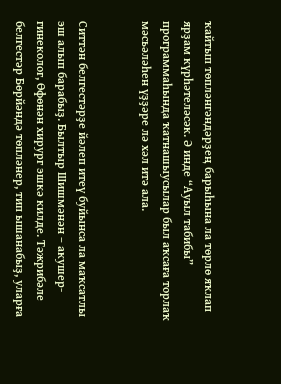ҡайтып төпләнгәндәрҙең барыһына ла төрлө яҡлап ярҙам күрһәтеләсәк. Ә инде “Ауыл табибы” программаһында ҡатнашыусылар был аҡсаға торлаҡ мәсьәләһен үҙҙәре лә хәл итә ала.


Ситтән белгестәрҙе йәлеп итеү буйынса ла маҡсатлы эш алып барабыҙ. Былтыр Шишмәнән – акушер-гинеколог, Өфөнән хирург эшкә килде. Тәжрибәле белгестәр Бөрйәндә төпләнер, тип ышанабыҙ, уларға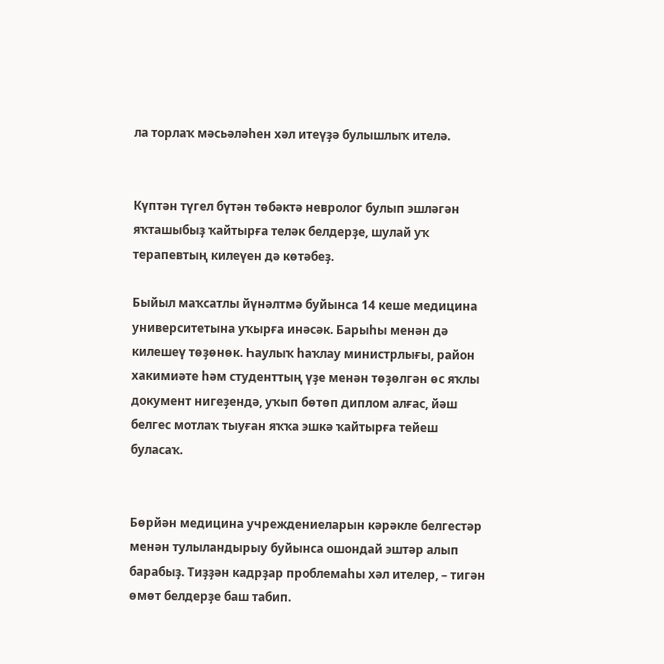ла торлаҡ мәсьәләһен хәл итеүҙә булышлыҡ ителә.


Күптән түгел бүтән төбәктә невролог булып эшләгән яҡташыбыҙ ҡайтырға теләк белдерҙе, шулай уҡ терапевтың килеүен дә көтәбеҙ.

Быйыл маҡсатлы йүнәлтмә буйынса 14 кеше медицина университетына уҡырға инәсәк. Барыһы менән дә килешеү төҙөнөк. Һаулыҡ һаҡлау министрлығы, район хакимиәте һәм студенттың үҙе менән төҙөлгән өс яҡлы документ нигеҙендә, уҡып бөтөп диплом алғас, йәш белгес мотлаҡ тыуған яҡҡа эшкә ҡайтырға тейеш буласаҡ.


Бөрйән медицина учреждениеларын кәрәкле белгестәр менән тулыландырыу буйынса ошондай эштәр алып барабыҙ. Тиҙҙән кадрҙар проблемаһы хәл ителер, – тигән өмөт белдерҙе баш табип.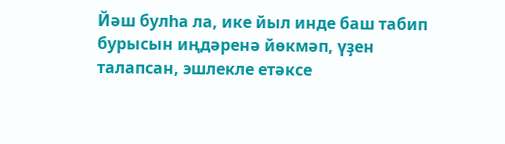Йәш булһа ла, ике йыл инде баш табип бурысын иңдәренә йөкмәп, үҙен талапсан, эшлекле етәксе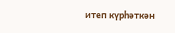итеп күрһәткән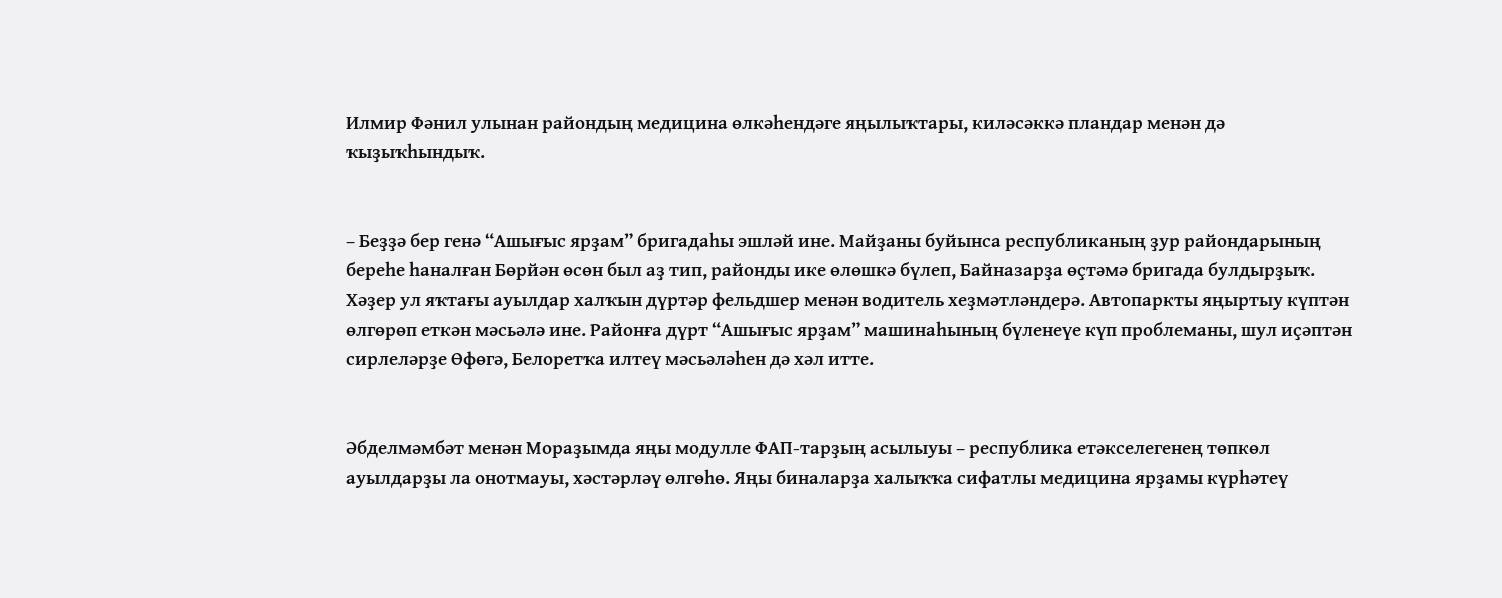Илмир Фәнил улынан райондың медицина өлкәһендәге яңылыҡтары, киләсәккә пландар менән дә ҡыҙыҡһындыҡ.


– Беҙҙә бер генә “Ашығыс ярҙам” бригадаһы эшләй ине. Майҙаны буйынса республиканың ҙур райондарының береһе һаналған Бөрйән өсөн был аҙ тип, районды ике өлөшкә бүлеп, Байназарҙа өҫтәмә бригада булдырҙыҡ. Хәҙер ул яҡтағы ауылдар халҡын дүртәр фельдшер менән водитель хеҙмәтләндерә. Автопаркты яңыртыу күптән өлгөрөп еткән мәсьәлә ине. Районға дүрт “Ашығыс ярҙам” машинаһының бүленеүе күп проблеманы, шул иҫәптән сирлеләрҙе Өфөгә, Белоретҡа илтеү мәсьәләһен дә хәл итте.


Әбделмәмбәт менән Мораҙымда яңы модулле ФАП-тарҙың асылыуы – республика етәкселегенең төпкөл ауылдарҙы ла онотмауы, хәстәрләү өлгөһө. Яңы биналарҙа халыҡҡа сифатлы медицина ярҙамы күрһәтеү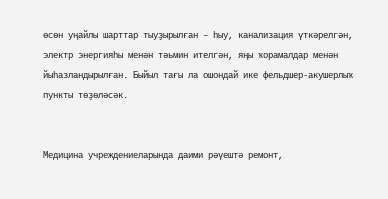өсөн уңайлы шарттар тыуҙырылған – һыу, канализация үткәрелгән, электр энергияһы менән тәьмин ителгән, яңы ҡорамалдар менән йыһазландырылған. Быйыл тағы ла ошондай ике фельдшер-акушерлыҡ пункты төҙөләсәк.


Медицина учреждениеларында даими рәүештә ремонт,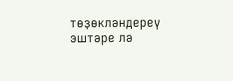төҙөкләндереү эштәре лә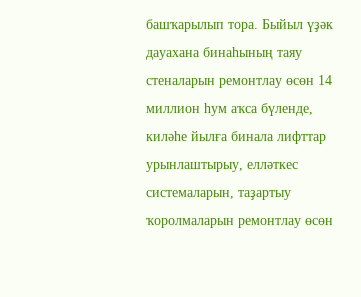башҡарылып тора. Быйыл үҙәк дауахана бинаһының таяу стеналарын ремонтлау өсөн 14 миллион һум аҡса бүленде, киләһе йылға бинала лифттар урынлаштырыу, елләткес системаларын, таҙартыу ҡоролмаларын ремонтлау өсөн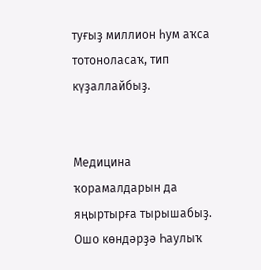туғыҙ миллион һум аҡса тотоноласаҡ, тип күҙаллайбыҙ.


Медицина ҡорамалдарын да яңыртырға тырышабыҙ. Ошо көндәрҙә Һаулыҡ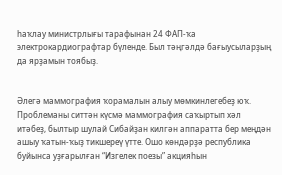һаҡлау министрлығы тарафынан 24 ФАП-ҡа электрокардиографтар бүленде. Был тәңгәлдә бағыусыларҙың да ярҙамын тоябыҙ.


Әлегә маммография ҡорамалын алыу мөмкинлегебеҙ юҡ. Проблеманы ситтән күсмә маммография саҡыртып хәл итәбеҙ, былтыр шулай Сибайҙан килгән аппаратта бер меңдән ашыу ҡатын-ҡыҙ тикшереү үтте. Ошо көндәрҙә республика буйынса уҙғарылған “Изгелек поезы” акцияһын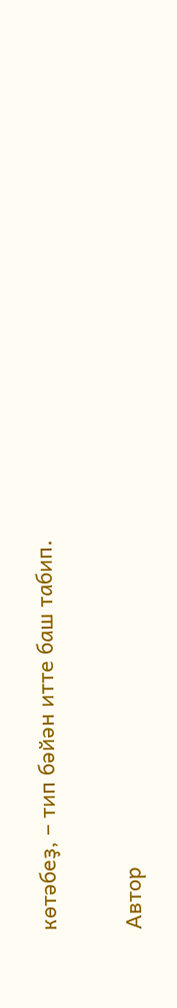көтәбеҙ, – тип бәйән итте баш табип.


Автор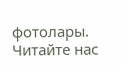фотолары.
Читайте нас